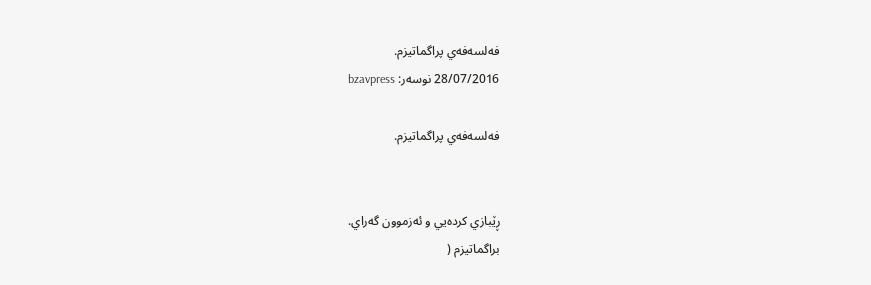فه‌لسه‌فه‌ي پراگماتيزم.
28/07/2016 نوسەر: bzavpress

فه‌لسه‌فه‌ي پراگماتيزم.


ڕێبازي كرده‌يي و ئه‌زموون گه‌راي.
براگماتيزم (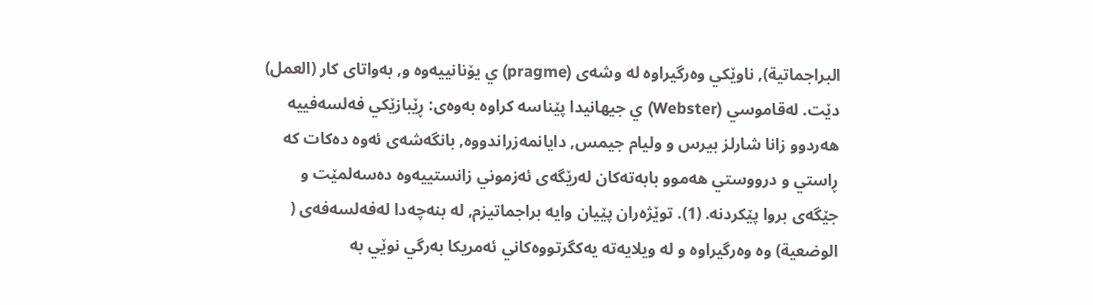البراجماتية), ناوێكي وه‌رگيراوه‌ له‌ وشه‌ى (pragme) ي يۆنانييه‌وه‌ و, به‌واتاى كار (العمل) دێت. له‌قاموسي (Webster) ي جيهانيدا پێناسه‌ كراوه‌ به‌وه‌ى: ڕێبازێكي فه‌لسه‌فييه‌ هه‌ردوو زانا شارلز بيرس و وليام جيمس, دايانمه‌زراندووه‌, بانگه‌شه‌ى ئه‌وه‌ ده‌كات كه‌ ڕاستي و درووستي هه‌موو بابه‌ته‌كان له‌رێگه‌ى ئه‌زموني زانستييه‌وه‌ ده‌سه‌لمێت و جێگه‌ى بروا پێكردنه‌. (1). توێژه‌ران پێيان وايه‌ براجماتيزم, له‌ بنه‌چه‌دا له‌فه‌لسه‌فه‌ى ( الوضعية) وه‌ وه‌رگيراوه‌ و له‌ ويلايه‌ته‌ يه‌كگرتووه‌كاني ئه‌مريكا به‌رگي نوێي به‌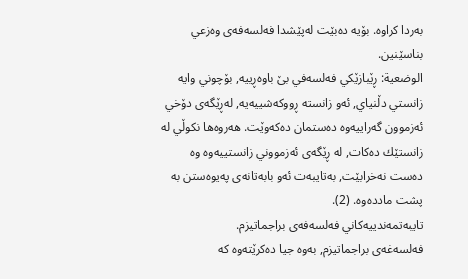به‌ردا كراوه‌. بۆيه‌ ده‌بێت له‌پێشدا فه‌لسه‌فه‌ى وه‌زعي بناسێنين.
الوضعية: ڕێبازێكي فه‌لسه‌في بێ باوه‌ڕييه‌, بۆچوني وايه‌ زانستي دڵنياي, ئه‌و زانسته‌ ڕووكه‌شييه‌يه‌, له‌ڕێگه‌ى دۆخي ئه‌زموون گه‌راييه‌وه‌ ده‌ستمان ده‌كه‌وێت. هه‌روه‌ها نكوڵي له‌ زانستێك ده‌كات, له‌ ڕێگه‌ى ئه‌زمووني زانستييه‌وه‌ وه‌ ده‌ست نه‌خرابێت, به‌تايبه‌ت ئه‌و بابه‌تانه‌ى په‌يوه‌ستن به‌ پشت مادده‌وه‌. (2).
تايبه‌تمه‌ندييه‌كاني فه‌لسه‌فه‌ى براجماتيزم.
فه‌لسه‌غه‌ى براجماتيزم, به‌وه‌ جيا ده‌كرێته‌وه‌ كه‌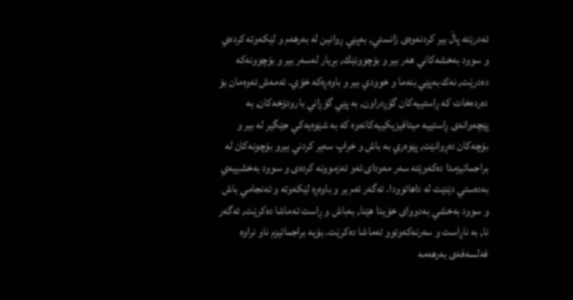ئه‌درێته‌ پاڵ بير كردنه‌وه‌ى زانستي, به‌پێي ڕوانين له‌ به‌رهه‌م و لێكه‌وته‌ كرده‌ي و سوود به‌خشه‌كاني هه‌ر بير و بۆچوونێك, بڕيار له‌سه‌ر بير و بۆچوونه‌كه‌ ده‌درێت, نه‌ك به‌پێي بنه‌ما و خوودي بير و باوه‌ڕه‌كه‌ خۆي. ئه‌مه‌ش ئه‌وه‌مان بۆ ده‌رده‌خات كه‌ ڕاستييه‌كان گۆڕدراون, به‌ پێي گۆڕاني بارودۆخه‌كان, به‌ پێچه‌وانه‌ى ڕاستييه‌ ميتافيزيكييه‌كانه‌وه‌ كه‌ به‌ شێوه‌يه‌كي جێگير له‌ بير و بۆچه‌كان ده‌ڕوانێت, پێوه‌ري به‌ باش و خراپ سه‌ير كردني بيرو بۆچونه‌كان له‌ براجماتيزمدا ده‌كه‌وێته‌ سه‌ر مه‌وداى ئه‌و ئه‌زموونه‌ كرده‌ى و سوود به‌خشييه‌ي به‌ده‌ستي دێنێت له‌ داهاتوودا. ئه‌گه‌ر ئه‌م ير و باوه‌ڕه‌ لێكه‌وته‌ و ئه‌نجامي باش و سوود به‌خشي به‌دوواى خۆيدا هێنا, به‌باش و ڕاست ته‌ماشا ده‌كرێت, ئه‌گه‌ر نا, به‌ ناڕاست و سه‌رنه‌كه‌وتوو ته‌ماشا ده‌كرێت. بۆيه‌ براجماتيزم ناو نراوه‌ فه‌لسه‌فه‌ى به‌رهه‌مه‌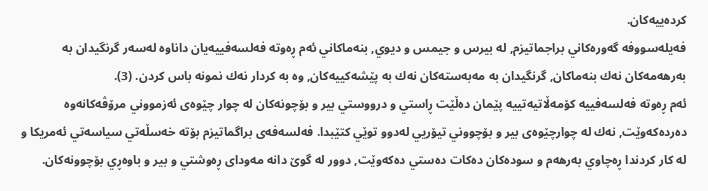كرده‌ييه‌كان.
فه‌يله‌سووفه‌ گه‌وره‌كاني براجماتيزم, له‌ بيرس و جيمس و ديوي, بنه‌ماكاني ئه‌م ڕه‌وته‌ فه‌لسه‌فييه‌يان داناوه‌ له‌سه‌ر گرنگيدان به‌ به‌رهه‌مه‌كان نه‌ك بنه‌ماكان, گرنگيدان به‌ مه‌به‌سته‌كان نه‌ك به‌ پێشه‌كييه‌كان, وه‌ به‌ كردار نه‌ك نمونه‌ باس كردن. (3).
ئه‌م ڕه‌وته‌ فه‌لسه‌فييه‌ كۆمه‌ڵاتيه‌تييه‌ پێمان ده‌ڵێت ڕاستي و درووستي بير و بۆچونه‌كان له‌ چوار چێوه‌ى ئه‌زمووني مرۆڤه‌كانه‌وه‌ ده‌رده‌كه‌وێت, نه‌ك له‌ چوارچێوه‌ى بير و بۆچووني تيۆريي له‌دوو توێي كتێبدا. فه‌لسه‌فه‌ى براگماتيزم بۆته‌ خه‌سڵه‌تي سياسه‌تي ئه‌مريكا و له‌ كار كردندا ڕه‌چاوي به‌رهه‌م و سوده‌كان ده‌كات ده‌ستي ده‌كه‌وێت, دوور له‌ گوێ دانه‌ مه‌وداى ڕه‌وشتي و بير و باوه‌ڕي بۆچوونه‌كان.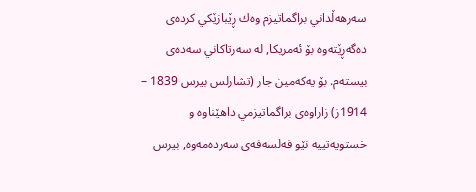سه‌رهه‌ڵداني براگماتيزم وه‌ك ڕێبازێكي كرده‌ى ده‌گه‌ڕێته‌وه‌ بۆ ئه‌مريكا, له‌ سه‌رتاكاني سه‌ده‌ى بيسته‌م. بۆ يه‌كه‌مين جار (تشارلس بيرس 1839 – 1914ز) زاراوه‌ى براگماتيزمي داهێناوه‌ و خستويه‌تييه‌ نێو فه‌لسه‌فه‌ى سه‌رده‌مه‌وه‌, بيرس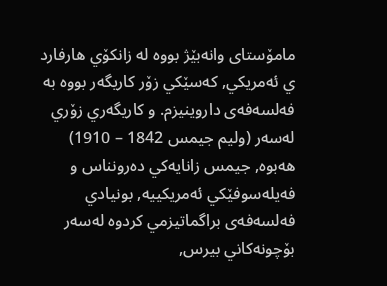مامۆستاى وانه‌بێژ بووه‌ له‌ زانكۆي هارفارد ي ئه‌مريكي, كه‌سێكي زۆر كاريگه‌ر بووه‌ به‌ فه‌لسه‌فه‌ى داروينيزم. و كاريگه‌ري زۆري له‌سه‌ر (وليم جيمس 1842 – 1910) هه‌بوه‌, جيمس زانايه‌كي ده‌رونناس و فه‌يله‌سوفێكي ئه‌مريكييه‌, بونيادي فه‌لسه‌فه‌ى براگماتيزمي كردوه‌ له‌سه‌ر بۆچونه‌كاني بيرس,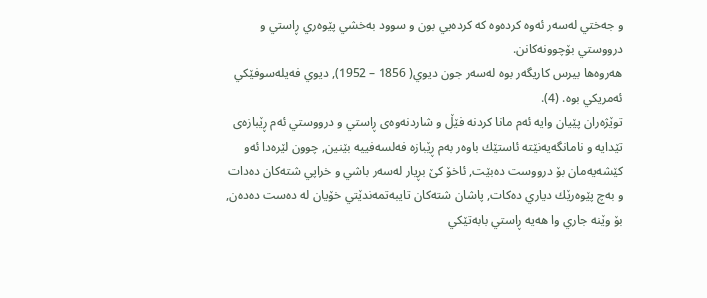و جه‌ختي له‌سه‌ر ئه‌وه‌ كرده‌وه‌ كه‌ كرده‌يي بون و سوود به‌خشي پێوه‌ري ڕاستي و درووستي بۆچوونه‌كانن.
هه‌روه‌ها بيرس كاريگه‌ر بوه‌ له‌سه‌ر جون ديوي( 1856 – 1952), ديوي فه‌يله‌سوفێكي ئه‌مريكي بوه‌. (4).
توێژه‌ران پێيان وايه‌ ئه‌م مانا كردنه‌ فێڵ و شاردنه‌وه‌ى ڕاستي و درووستي ئه‌م ڕێبازه‌ى تێدايه‌ و نامانگه‌يه‌نێته‌ ئاستێك باوه‌ر به‌م ڕێبازه‌ فه‌لسه‌فييه‌ بێنين, چوون لێره‌دا ئه‌و كێشه‌يه‌مان بۆ درووست ده‌بێت, ئاخۆ كێ بڕيار له‌سه‌ر باشي و خراپي شته‌كان ده‌دات و به‌چ پێوه‌رێك دياري ده‌كات, پاشان شته‌كان تايبه‌تمه‌ندێتي خۆيان له‌ ده‌ست ده‌ده‌ن, بۆ وێنه‌ جاري وا هه‌يه‌ ڕاستي بابه‌تێكي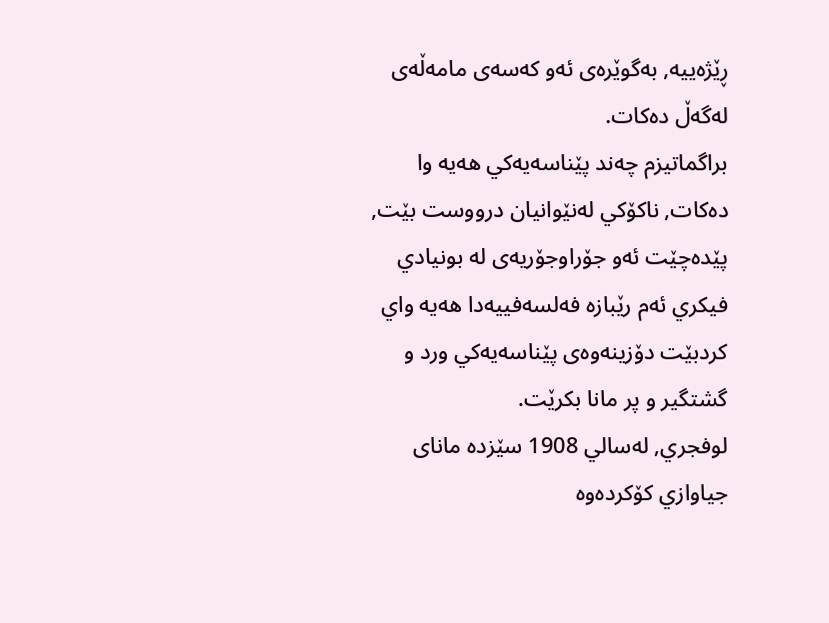ڕێژه‌ييه‌, به‌گوێره‌ى ئه‌و كه‌سه‌ى مامه‌ڵه‌ى له‌گه‌ڵ ده‌كات.
براگماتيزم چه‌ند پێناسه‌يه‌كي هه‌يه‌ وا ده‌كات, ناكۆكي له‌نێوانيان درووست بێت, پێده‌چێت ئه‌و جۆراوجۆريه‌ى له‌ بونيادي فيكري ئه‌م رێبازه‌ فه‌لسه‌فييه‌دا هه‌يه‌ واي كردبێت دۆزينه‌وه‌ى پێناسه‌يه‌كي ورد و گشتگير و پر مانا بكرێت.
لوفجري, له‌سالي 1908 سێزده‌ ماناى جياوازي كۆكرده‌وه‌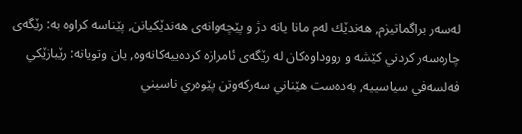له‌سه‌ر براگماتيزم, هه‌ندێك له‌م مانا يانه‌ دژ و پێچه‌وانه‌ى هه‌ندێكيانن, پێناسه‌ كراوه‌ به‌: رێگه‌ى چاره‌سه‌ر كردني كێشه‌ و رووداوه‌كان له‌ رێگه‌ى ئامرازه‌ كرده‌ييه‌كانه‌وه‌, يان وتويانه‌: رێبازێكي فه‌لسه‌في سياسييه‌, به‌ده‌ست هێناني سه‌ركه‌وتن پێوه‌ري ناسيني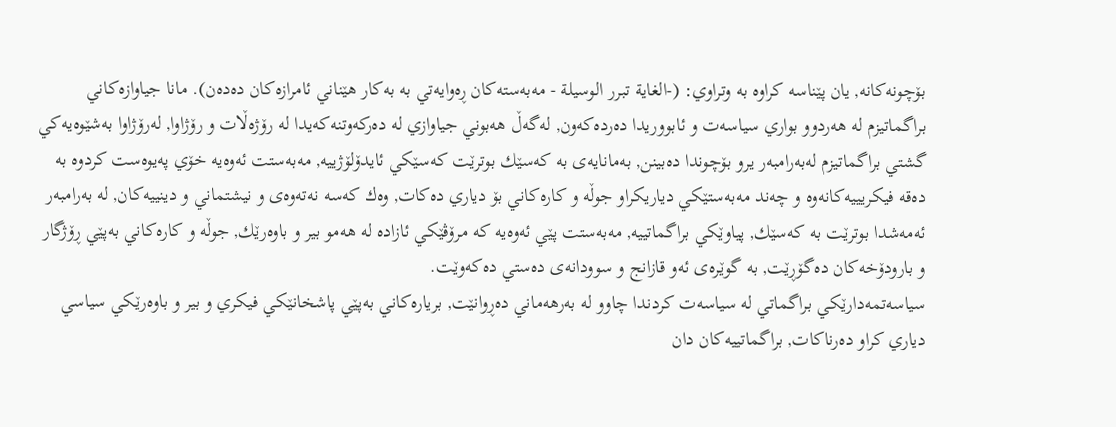بۆچونه‌كانه‌, يان پێناسه‌ كراوه‌ به‌ وتراوي: (-الغاية تبرر الوسيلة - مه‌به‌سته‌كان ڕه‌وايه‌تي به‌ به‌كار هێناني ئامرازه‌كان ده‌ده‌ن). مانا جياوازه‌كاني براگماتيزم له‌ هه‌ردوو بواري سياسه‌ت و ئابووريدا ده‌رده‌كه‌ون, له‌گه‌ڵ هه‌بوني جياوازي له‌ ده‌ركه‌وتنه‌كه‌يدا له‌ رۆژه‌ڵات و رۆژاوا, له‌رۆژاوا به‌شێوه‌يه‌كي گشتي براگماتيزم له‌به‌رامبه‌ر يرو بۆچوندا ده‌بينن, به‌مانايه‌ى به‌ كه‌سێك بوترێت كه‌سێكي ئايدۆلۆژييه‌, مه‌به‌ستت ئه‌وه‌يه‌ خۆي په‌يوه‌ست كردوه‌ به‌ ده‌قه‌ فيكريييه‌كانه‌وه‌ و چه‌ند مه‌به‌ستێكي دياريكراو جوڵه‌ و كاره‌كاني بۆ دياري ده‌كات, وه‌ك كه‌سه‌ نه‌ته‌وه‌ى و نيشتماني و دينييه‌كان, له‌ به‌رامبه‌ر ئه‌مه‌شدا بوترێت به‌ كه‌سێك, پياوێكي براگماتييه‌, مه‌به‌ستت پێي ئه‌وه‌يه‌ كه‌ مرۆڤێكي ئازاده‌ له‌ هه‌مو بير و باوه‌رێك, جوڵه‌ و كاره‌كاني به‌پێي ڕۆژگار و بارودۆخه‌كان ده‌گۆڕێت, به‌ گوێره‌ى ئه‌و قازانج و سوودانه‌ى ده‌ستي ده‌كه‌وێت.
سياسه‌تمه‌دارێكي براگماتي له‌ سياسه‌ت كردندا چاوو له‌ به‌رهه‌ماني ده‌ڕوانێت, برياره‌كاني به‌پێي پاشخانێكي فيكري و بير و باوه‌رێكي سياسي دياري كراو ده‌رناكات, براگماتييه‌كان دان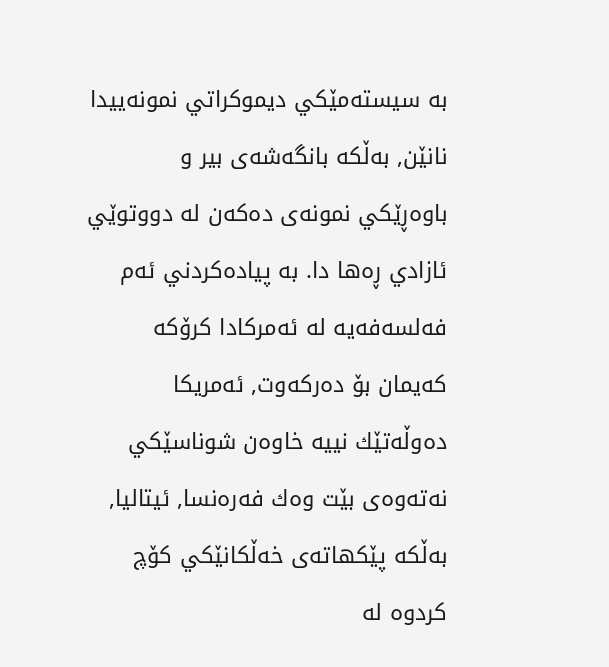به‌ سيسته‌مێكي ديموكراتي نمونه‌ييدا نانێن, به‌ڵكه‌ بانگه‌شه‌ى بير و باوه‌ڕێكي نمونه‌ى ده‌كه‌ن له‌ دووتوێي ئازادي ڕه‌ها دا. به‌ پياده‌كردني ئه‌م فه‌لسه‌فه‌يه‌ له‌ ئه‌مركادا كرۆكه‌ كه‌يمان بۆ ده‌ركه‌وت, ئه‌مريكا ده‌وڵه‌تێك نييه‌ خاوه‌ن شوناسێكي نه‌ته‌وه‌ى بێت وه‌ك فه‌ره‌نسا, ئيتاليا, به‌ڵكه‌ پێكهاته‌ى خه‌ڵكانێكي كۆچ كردوه‌ له‌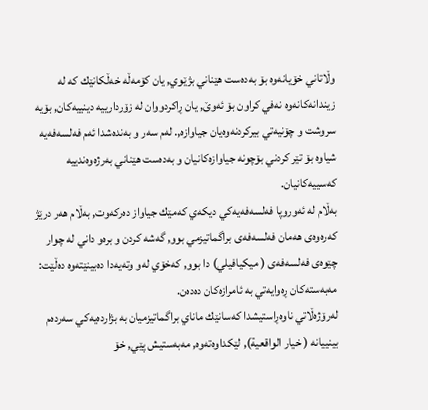وڵاتاني خۆيانه‌وه‌ بۆ به‌ده‌ست هێناني بژێوي, يان كۆمه‌ڵه‌ خه‌ڵكانێك كه‌ له‌ زيندانه‌كانه‌وه‌ نه‌في كراون بۆ ئه‌وێ, يان ڕاكردووان له‌ زۆردارييه‌ دينييه‌كان, بۆيه‌ سروشت و چۆنيه‌تي بيركردنه‌وه‌يان جياوازه‌,. له‌م سه‌ر و به‌نده‌شدا ئه‌م فه‌لسه‌فه‌يه‌ شياوه‌ بۆ تێر كردني بۆچونه‌ جياوازه‌كانيان و به‌ده‌ست هێناني به‌رژه‌وه‌ندييه‌ كه‌سييه‌كانيان.
به‌ڵام له‌ ئه‌وروپا فه‌لسه‌فه‌يه‌كي ديكه‌ي كه‌مێك جياواز ده‌ركه‌وت, به‌ڵام هه‌ر درێژ كه‌ره‌وه‌ى هه‌مان فه‌لسه‌فه‌ى براگماتيزمي بوو, گه‌شه‌ كردن و بره‌و داني له‌ چوار چێوه‌ى فه‌لسه‌فه‌ى ( ميكيافيلي) دا بوو, كه‌خۆي له‌و وته‌يه‌دا ده‌بينێته‌وه‌ ده‌ڵێت: مه‌به‌سته‌كان ڕه‌وايه‌تي به‌ ئامرازه‌كان ده‌ده‌ن.
له‌رۆژه‌ڵاتي ناوه‌ڕاستيشدا كه‌سانێك ماناي براگماتيزميان به‌ بژارده‌يه‌كي سه‌رده‌م بينييانه ( خيار الواقعية), لێكداوه‌ته‌وه‌, مه‌به‌ستيش پێي, خۆ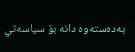به‌ده‌سته‌وه‌ دانه‌ بۆ سياسه‌تي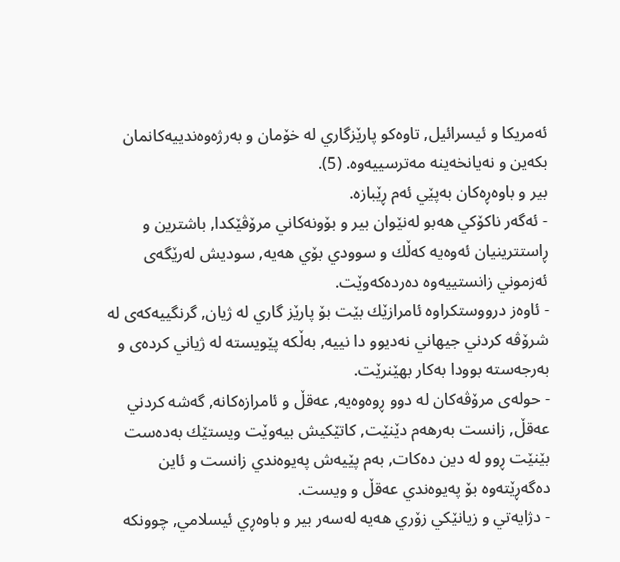ئه‌مريكا و ئيسرائيل, تاوه‌كو پارێزگاري له‌ خۆمان و به‌رژه‌وه‌ندييه‌كانمان بكه‌ين و نه‌يانخه‌ينه‌ مه‌ترسييه‌وه‌. (5).
بير و باوه‌ڕه‌كان به‌پێي ئه‌م ڕێبازه‌.
- ئه‌گه‌ر ناكۆكي هه‌بو له‌نێوان بير و بۆونه‌كاني مرۆڤێكدا, باشترين و ڕاستترينيان ئه‌وه‌يه‌ كه‌ڵك و سوودي بۆي هه‌يه‌, سوديش له‌رێگه‌ى ئه‌زموني زانستييه‌وه‌ ده‌رده‌كه‌وێت.
- ئاوه‌ز درووستكراوه‌ ئامرازێك بێت بۆ پارێز گاري له‌ ژيان, گرنگييه‌كه‌ى له‌ شرۆڤه‌ كردني جيهاني نه‌ديوو دا نييه‌, به‌ڵكه‌ پێويسته‌ له‌ ژياني كرده‌ى و به‌رجه‌سته‌ بوودا به‌كار بهێنرێت.
- حوله‌ى مرۆڤه‌كان له‌ دوو ڕوه‌وه‌يه‌, عه‌قڵ و ئامرازه‌كانه‌, گه‌شه‌ كردني عه‌قڵ, زانست به‌رهه‌م دێنێت, كاتێكيش بيه‌وێت ويستێك به‌ده‌ست بێنێت ڕوو له‌ دين ده‌كات, به‌م پێيه‌ش په‌يوه‌ندي زانست و ئاين ده‌گه‌ڕێته‌وه‌ بۆ په‌يوه‌ندي عه‌قڵ و ويست.
- دژايه‌تي و زيانێكي زۆري هه‌يه‌ له‌سه‌ر بير و باوه‌ڕي ئيسلامي, چوونكه‌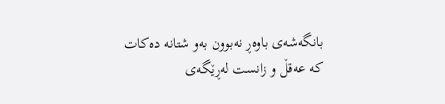بانگه‌شه‌ى باوه‌ڕ نه‌بوون به‌و شتانه‌ ده‌كات كه‌ عه‌قڵ و زانست له‌ڕێگه‌ى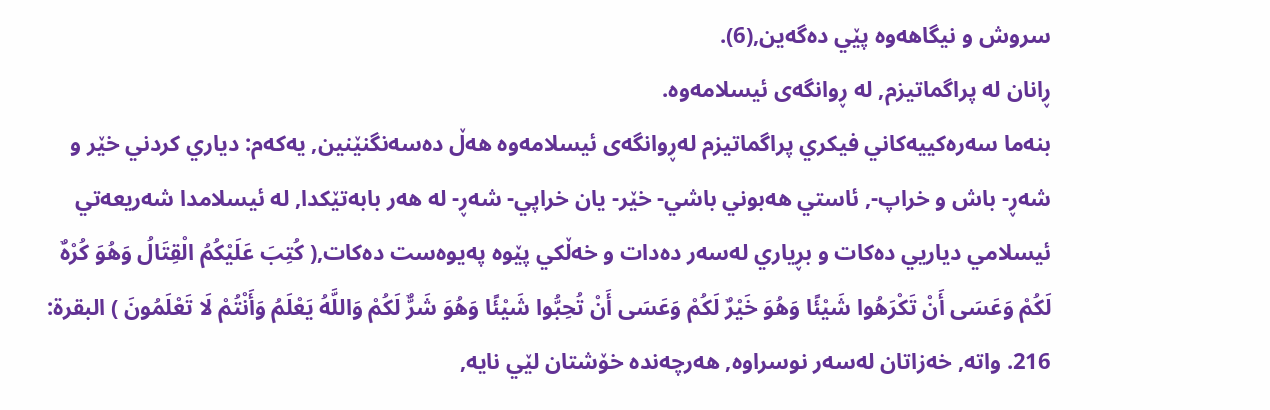سروش و نيگاهه‌وه‌ پێي ده‌گه‌ين,(6).
ڕانان له‌ پراگماتيزم, له‌ ڕوانگه‌ى ئيسلامه‌وه‌.
بنه‌ما سه‌ره‌كييه‌كاني فيكري پراگماتيزم له‌ڕوانگه‌ى ئيسلامه‌وه‌ هه‌ڵ ده‌سه‌نگنێنين, يه‌كه‌م: دياري كردني خێر و شه‌ڕ- باش و خراپ-, ئاستي هه‌بوني باشي- خێر- يان خراپي- شه‌ڕ- له‌ هه‌ر بابه‌تێكدا, له‌ ئيسلامدا شه‌ريعه‌تي ئيسلامي دياريي ده‌كات و بڕياري له‌سه‌ر ده‌دات و خه‌ڵكي پێوه‌ په‌يوه‌ست ده‌كات,( كُتِبَ عَلَيْكُمُ الْقِتَالُ وَهُوَ كُرْهٌ لَكُمْ وَعَسَى أَنْ تَكْرَهُوا شَيْئًا وَهُوَ خَيْرٌ لَكُمْ وَعَسَى أَنْ تُحِبُّوا شَيْئًا وَهُوَ شَرٌّ لَكُمْ وَاللَّهُ يَعْلَمُ وَأَنْتُمْ لَا تَعْلَمُونَ ) البقرة: 216. واته‌, خه‌زاتان له‌سه‌ر نوسراوه‌, هه‌رچه‌نده‌ خۆشتان لێي نايه‌,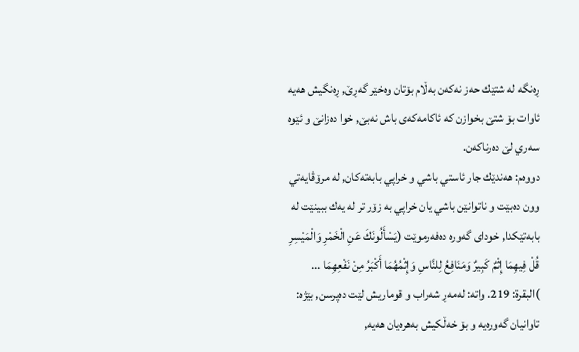ڕه‌نگه‌ له‌ شتێك حه‌ز نه‌كه‌ن به‌ڵام بۆتان وه‌خێر گه‌ڕێ, ڕه‌نگيش هه‌يه‌ ئاوات بۆ شتێ بخوازن كه‌ ئاكامه‌كه‌ى باش نه‌بێ, خوا ده‌زانێ و ئێوه‌ سه‌ري لێ ده‌رناكه‌ن.
دووه‌م: هه‌ندێك جار ئاستي باشي و خراپي بابه‌ته‌كان, له‌ مرۆڤايه‌تي وون ده‌بێت و ناتوانێن باشي يان خراپي به‌ زۆر تر له‌ يه‌ك ببينێت له‌ بابه‌تێكدا, خوداى گه‌وره‌ ده‌فه‌رموێت (يَسْأَلُونَكَ عَنِ الْخَمْرِ وَالْمَيْسِرِ قُلْ فِيهِمَا إِثْمٌ كَبِيرٌ وَمَنَافِعُ لِلنَّاسِ وَإِثْمُهُمَا أَكْبَرُ مِنْ نَفْعِهِمَا ... )البقرة: 219. واته‌: له‌مه‌ڕ شه‌راب و قوماريش لێت ده‌پرسن, بێژه‌: تاوانيان گه‌وره‌يه‌ و بۆ خه‌ڵكيش به‌هره‌يان هه‌يه‌,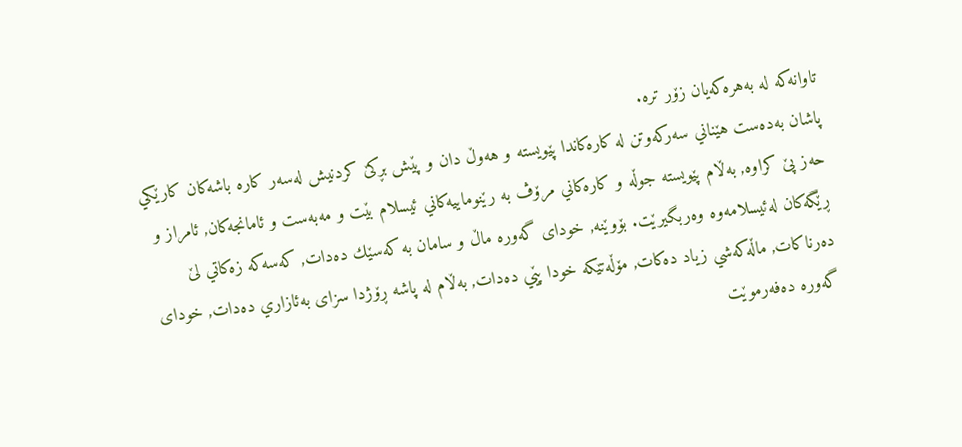تاوانه‌كه‌ له‌ به‌هره‌كه‌يان زۆر تره‌.
پاشان به‌ده‌ست هێناني سه‌ركه‌وتن له‌ كاره‌كاندا پێويسته‌ و هه‌وڵ دان و پێش بڕكێ كردنيش له‌سه‌ر كاره‌ باشه‌كان كارێكي حه‌ز پێ كراوه‌, به‌ڵام پێويسته‌ جوڵه‌ و كاره‌كاني مرۆڤ به‌ رێنوماييه‌كاني ئيسلام بێت و مه‌به‌ست و ئامانجه‌كان, ئامراز و ڕێگه‌كان له‌ئيسلامه‌وه‌ وه‌ربگيرێت. بۆوێنه‌, خوداى گه‌وره‌ ماڵ و سامان به‌ كه‌سێك ده‌دات, كه‌سه‌كه‌ زه‌كاتي لێ ده‌رناكات, ماڵه‌كه‌شي زياد ده‌كات, مۆڵه‌تێكه‌ خودا پێي ده‌دات, به‌ڵام له‌ پاشه‌ ڕۆژدا سزاى به‌ئازاري ده‌دات, خوداى گه‌وره‌ ده‌فه‌رموێت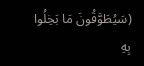(سَيُطَوَّقُونَ مَا بَخِلُوا بِهِ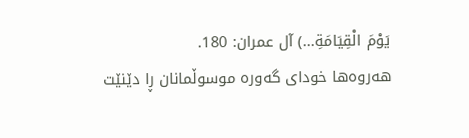يَوْمَ الْقِيَامَةِ...) آل عمران: 180.
هه‌روه‌ها خوداى گه‌وره‌ موسوڵمانان ڕا دێنێت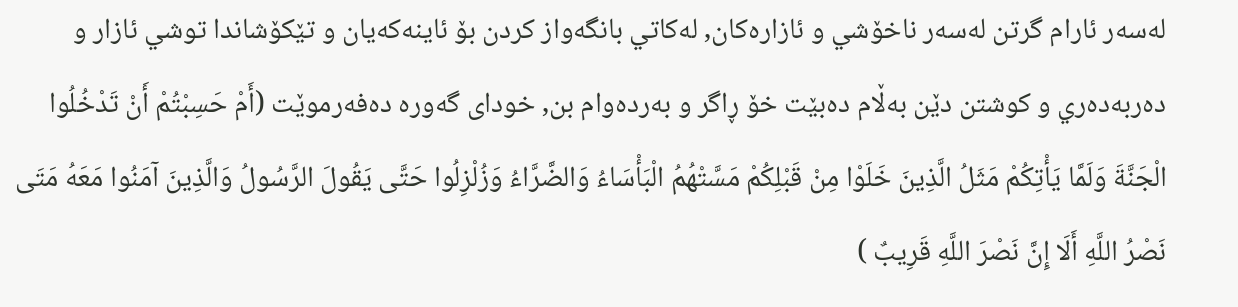له‌سه‌ر ئارام گرتن له‌سه‌ر ناخۆشي و ئازاره‌كان, له‌كاتي بانگه‌واز كردن بۆ ئاينه‌كه‌يان و تێكۆشاندا توشي ئازار و ده‌ربه‌ده‌ري و كوشتن دێن به‌ڵام ده‌بێت خۆ ڕاگر و به‌رده‌وام بن, خوداى گه‌وره‌ ده‌فه‌رموێت (أَمْ حَسِبْتُمْ أَنْ تَدْخُلُوا الْجَنَّةَ وَلَمَّا يَأْتِكُمْ مَثَلُ الَّذِينَ خَلَوْا مِنْ قَبْلِكُمْ مَسَّتْهُمُ الْبَأْسَاءُ وَالضَّرَّاءُ وَزُلْزِلُوا حَتَّى يَقُولَ الرَّسُولُ وَالَّذِينَ آمَنُوا مَعَهُ مَتَى نَصْرُ اللَّهِ أَلَا إِنَّ نَصْرَ اللَّهِ قَرِيبٌ )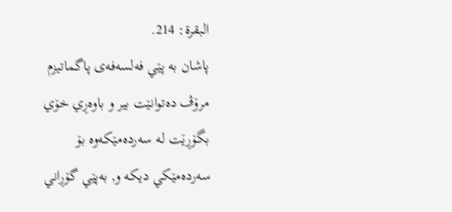البقرة: 214.
پاشان به‌ پێي فه‌لسه‌فه‌ى پاگماتيزم مرۆڤ ده‌توانێت بير و باوه‌ڕي خۆي بگۆڕێت له‌ سه‌رده‌مێكه‌وه‌ بۆ سه‌رده‌مێكي ديكه‌ و, به‌پێي گۆڕاني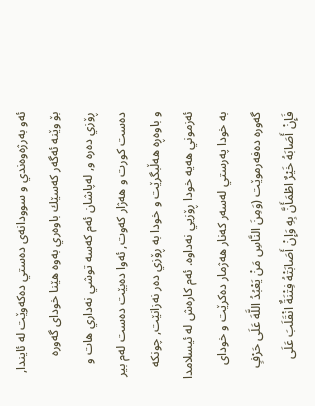ئه‌و به‌رژه‌وه‌ندي و سوودانه‌ى ده‌ستي ده‌كه‌وێت له‌ ئايندا, بۆ وێنه‌ ئه‌گه‌ر كه‌سێك باوه‌ري به‌وه‌ هێنا خوداى گه‌وره‌ ڕۆزي ده‌ره‌ و, له‌پاشان ئه‌م كه‌سه‌ توشي نه‌داري هات و ده‌ست كورت و هه‌ژار كه‌وت, ئه‌وا ده‌بێت ده‌ست له‌م بير و باوه‌ڕه‌ هه‌ڵبگرێت و خودا به‌ ڕۆزي ده‌ر نه‌زانێت, چونكه‌ ئه‌زموني هه‌يه‌ خودا ڕۆزيي نه‌داوه‌. ئه‌م كاره‌ش له‌ ئيسلامدا به‌ خودا په‌رستي له‌سه‌ر كه‌نار هه‌ژمار ده‌كرێت و خوداى گه‌وره‌ ده‌فه‌رموێت (وَمِنَ النَّاسِ مَنْ يَعْبُدُ اللَّهَ عَلَى حَرْفٍ فَإِنْ أَصَابَهُ خَيْرٌ اطْمَأَنَّ بِهِ وَإِنْ أَصَابَتْهُ فِتْنَةٌ انْقَلَبَ عَلَى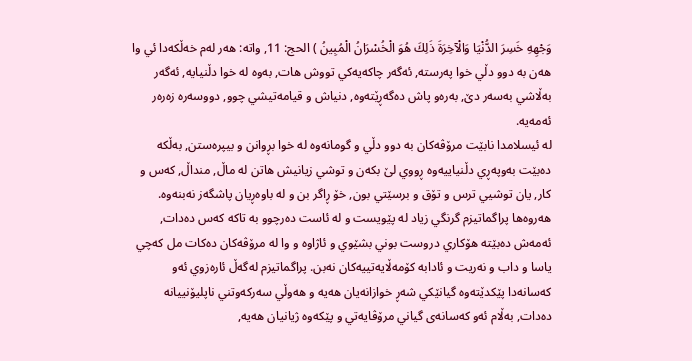وَجْهِهِ خَسِرَ الدُّنْيَا وَالْآخِرَةَ ذَلِكَ هُوَ الْخُسْرَانُ الْمُبِينُ ) الحج: 11, واته‌: هه‌ر له‌م خه‌ڵكه‌دا ئي وا هه‌ن به‌ دوو دڵي خوا په‌رسته‌, ئه‌گه‌ر چاكه‌يه‌كي تووش هات, به‌وه‌ له‌ خوا دڵنيايه‌, ئه‌گه‌ر به‌ڵاشي به‌سه‌ر دێ, به‌ره‌و پاش ده‌گه‌ڕێته‌وه‌, دنياش و قيامه‌تيشي چوو, دووسه‌ره‌ زه‌ره‌ر ئه‌مه‌يه‌.
له‌ ئيسلامدا نابێت مرۆڤه‌كان به‌ دوو دڵي و گومانه‌وه‌ له‌ خوا بڕوانن و بيپره‌ستن, به‌ڵكه‌ ده‌بێت به‌وپه‌ڕي دڵنياييه‌وه‌ ڕووي لێ بكه‌ن و توشي زيانيش هاتن له‌ ماڵ, منداڵ, كه‌س و كار, يان توشيي ترس و تۆق و برسێتي بون, خۆ ڕاگر بن و له‌ باوه‌ڕيان پاشگه‌ز نه‌بنه‌وه‌.
هه‌روه‌ها پراگماتيزم گرنگي زياد له‌ پێويست و له‌ ئاست ده‌رچوو به‌ تاكه‌ كه‌س ده‌دات, ئه‌مه‌ش ده‌بێته‌ هۆكاري دروست بوني بشێوي و ئاژاوه‌ و وا له‌ مرۆڤه‌كان ده‌كات مل كه‌چي ياسا و داب و نه‌ريت و ئادابه‌ كۆمه‌ڵايه‌تييه‌كان نه‌بن. پراگماتيزم له‌گه‌ڵ ئاره‌زوي ئه‌و كه‌سانه‌دا پێكدێته‌وه‌ گيانێكي شه‌ڕ خوازانه‌يان هه‌يه‌ و هه‌وڵي سه‌ركه‌وتني ناپليۆنييانه‌ ده‌دات, به‌ڵام ئه‌و كه‌سانه‌ى گياني مرۆڤايه‌تي و پێكه‌وه‌ ژيانيان هه‌يه‌,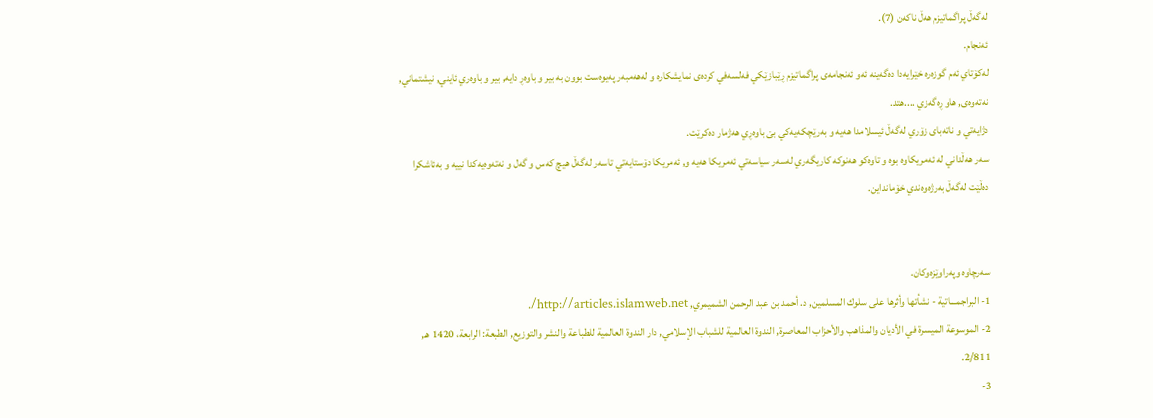له‌گه‌ڵ پراگماتيزم هه‌ڵ ناكه‌ن (7).
ئه‌نجام.
له‌كۆتاي ئه‌م گوزه‌ره‌ خێرايه‌دا ده‌گه‌ينه‌ ئه‌و ئه‌نجامه‌ى پراگماتيزم ڕێبازێكي فه‌لسه‌في كرده‌ى نمايشكاره‌ و له‌هه‌مبه‌ر په‌يوه‌ست بوون به‌ بير و باوه‌ڕ دايه‌, بير و باوه‌ري ئايني, نيشتماني, نه‌ته‌وه‌ى, هاو ڕه‌گه‌زي ....هتد.
دژايه‌تي و ناته‌باى زۆري له‌گه‌ڵ ئيسلامدا هه‌يه‌ و به‌رێچكه‌يه‌كي بێ باوه‌ڕي هه‌ژمار ده‌كرێت.
سه‌ر هه‌ڵداني له‌ ئه‌مريكاوه‌ بوه‌ و تاوه‌كو هه‌نوكه‌ كاريگه‌ري له‌سه‌ر سياسه‌تي ئه‌مريكا هه‌يه‌ و, ئه‌مريكا دۆستايه‌تي تاسه‌ر له‌گه‌ڵ هيچ كه‌س و گه‌ل و نه‌ته‌وه‌يه‌كدا نييه‌ و به‌ئاشكرا ده‌ڵێت له‌گه‌ڵ به‌رژه‌وه‌ندي خۆمانداين.


سه‌رچاوه‌ وپه‌راوێزه‌وكان.
1- البراجمـــاتية - نشأتها وأثرها على سلوك المسلمين, د. أحمد بن عبد الرحمن الشميمري, http://articles.islamweb.net/.
2- الموسوعة الميسرة في الأديان والمذاهب والأحزاب المعاصرة, الندوة العالمية للشباب الإسلامي, دار الندوة العالمية للطباعة والنشر والتوزيع, الطبعة: الرابعة، 1420 هـ, 2/811.
3-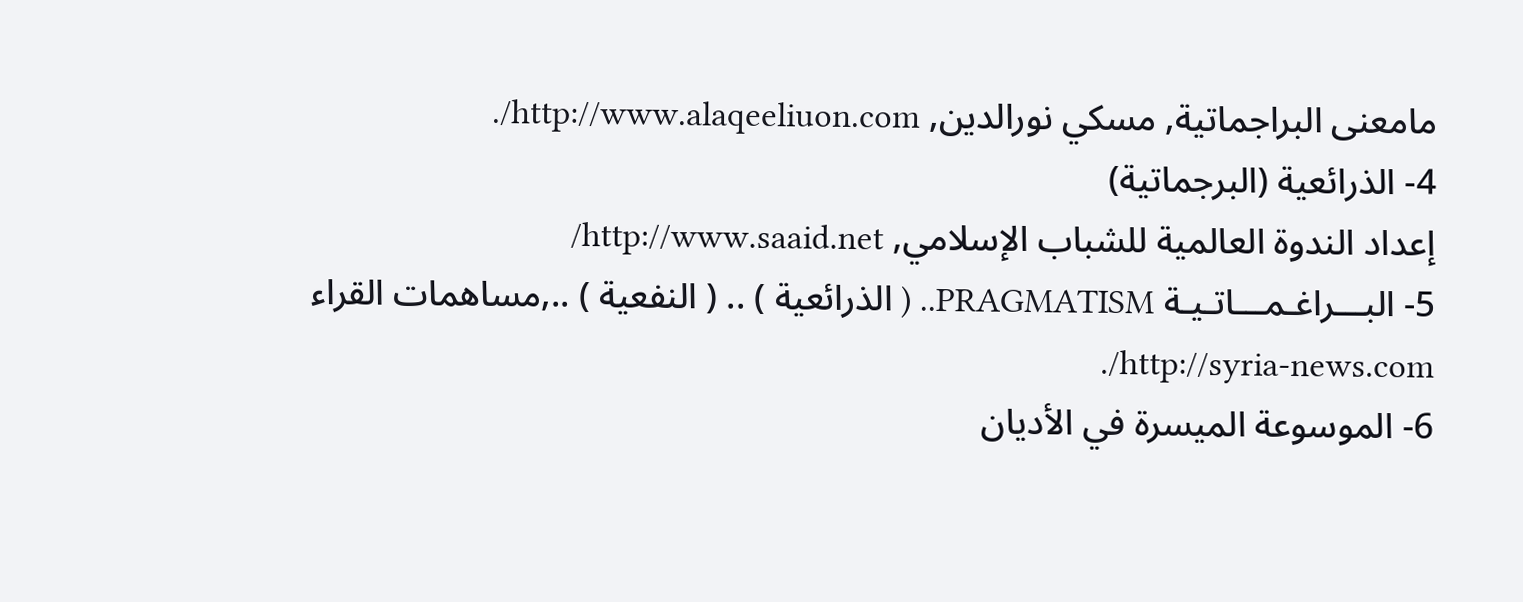مامعنى البراجماتية, مسكي نورالدين, http://www.alaqeeliuon.com/.
4- الذرائعية (البرجماتية)
إعداد الندوة العالمية للشباب الإسلامي, http://www.saaid.net/
5- البـــراغـمـــاتـيـة PRAGMATISM.. ( الذرائعية ) .. ( النفعية ) ..,مساهمات القراء http://syria-news.com/.
6- الموسوعة الميسرة في الأديان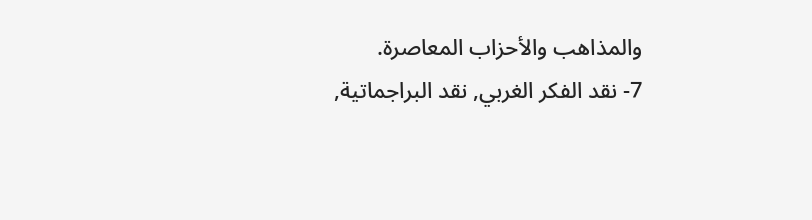والمذاهب والأحزاب المعاصرة.
7- نقد الفكر الغربي, نقد البراجماتية,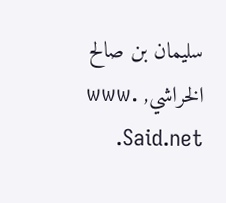سليمان بن صالح الخراشي, www. Said.net.